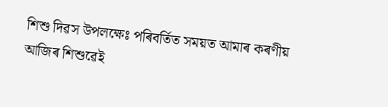শিশু দিৱস উপলক্ষেঃ পৰিবৰ্তিত সময়ত আমাৰ কৰণীয়
আজিৰ শিশুৱেই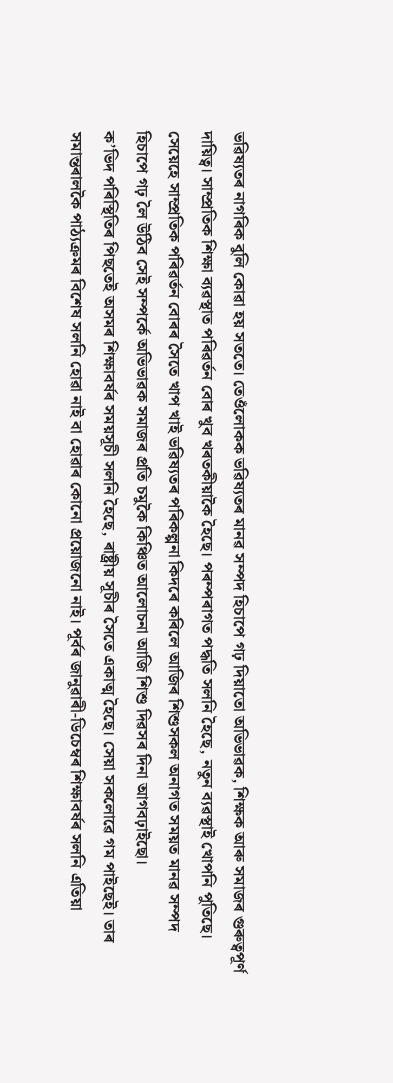ভৱিষ্যতৰ নাগৰিক বুলি কোৱা হয় সততে। তেওঁলোকক ভৱিষ্যতৰ মানৱ সম্পদ হিচাপে গঢ় দিয়াতো অভিভাৱক, শিক্ষক আৰু সমাজৰ গুৰুত্বপূৰ্ণ দায়িত্ব। সাম্প্ৰতিক শিক্ষা ব্যৱস্থাত পৰিৱৰ্তন বোৰ খুব খৰতকীয়াকৈ হৈছে। পৰম্পৰাগত পদ্ধতি সলনি হৈছে, নতুন ব্যৱস্থাই খোপনি পুতিছে। সেয়েহে সাম্প্ৰতিক পৰিৱৰ্তন বোৰৰ সৈতে খাপ খাই ভৱিষ্যতৰ পৰিকল্পনা কিদৰে কৰিলে আজিৰ শিশুসকল অনাগত সময়ত মানৱ সম্পদ হিচাপে গঢ় লৈ উঠিব সেই সম্পৰ্কে অভিভাৱক সমাজৰ প্ৰতি চমুকৈ কিঞ্চিত আলোচনা আজি শিশু দিৱসৰ দিনা আগবঢ়াইছো।
ক’ভিদ পৰিস্থিতিৰ পিছতেই অসমৰ শিক্ষাবৰ্ষৰ সময়সূচী সলনি হৈছে, ৰাষ্ট্ৰীয় সূচীৰ সৈতে একাত্ম হৈছে। সেয়া সকলোৱে গম পাইছেই। তাৰ সমান্তৰালকৈ পাঠ্যক্ৰমৰ বিশেষ সলনি হোৱা নাই বা হোৱাৰ কোনো প্ৰয়োজনো নাই। পূৰ্বৰ জানুৱাৰী-ডিচেম্বৰ শিক্ষাবৰ্ষৰ সলনি এতিয়া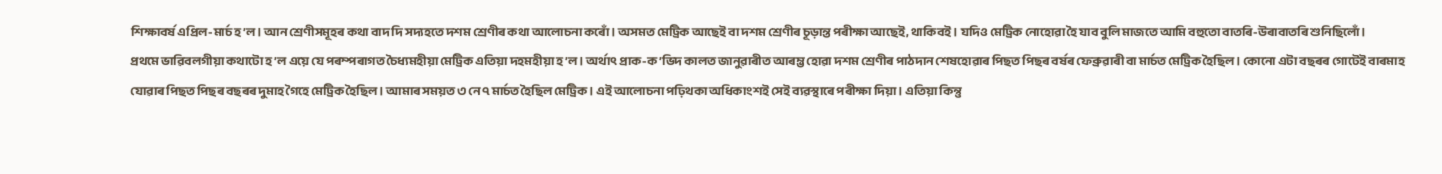শিক্ষাবৰ্ষ এপ্ৰিল-মাৰ্চ হ’ল। আন শ্ৰেণীসমূহৰ কথা বাদ দি সদ্যহতে দশম শ্ৰেণীৰ কথা আলোচনা কৰোঁ। অসমত মেট্ৰিক আছেই বা দশম শ্ৰেণীৰ চূড়ান্ত পৰীক্ষা আছেই, থাকিবই। যদিও মেট্ৰিক নোহোৱা হৈ যাব বুলি মাজতে আমি বহুতো বাতৰি-উৰাবাতৰি শুনিছিলোঁ।
প্ৰথমে ভাৱিবলগীয়া কথাটো হ’ল এয়ে যে পৰম্পৰাগত চৈধ্যমহীয়া মেট্ৰিক এতিয়া দহমহীয়া হ’ল। অৰ্থাৎ প্ৰাক-ক’ভিদ কালত জানুৱাৰীত আৰম্ভ হোৱা দশম শ্ৰেণীৰ পাঠদান শেষহোৱাৰ পিছত পিছৰ বৰ্ষৰ ফেব্ৰুৱাৰী বা মাৰ্চত মেট্ৰিক হৈছিল। কোনো এটা বছৰৰ গোটেই বাৰমাহ যোৱাৰ পিছত পিছৰ বছৰৰ দুমাহ গৈহে মেট্ৰিক হৈছিল। আমাৰ সময়ত ৩ নে ৭ মাৰ্চত হৈছিল মেট্ৰিক। এই আলোচনা পঢ়িথকা অধিকাংশই সেই ব্যৱস্থাৰে পৰীক্ষা দিয়া। এতিয়া কিন্তু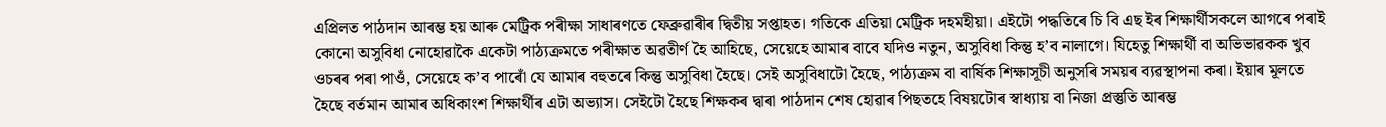এপ্ৰিলত পাঠদান আৰম্ভ হয় আৰু মেট্ৰিক পৰীক্ষা সাধাৰণতে ফেব্ৰুৱাৰীৰ দ্বিতীয় সপ্তাহত। গতিকে এতিয়া মেট্ৰিক দহমহীয়া। এইটো পদ্ধতিৰে চি বি এছ ইৰ শিক্ষাৰ্থীসকলে আগৰে পৰাই কোনো অসুবিধা নোহোৱাকৈ একেটা পাঠ্যক্ৰমতে পৰীক্ষাত অৱতীৰ্ণ হৈ আহিছে, সেয়েহে আমাৰ বাবে যদিও নতুন, অসুবিধা কিন্তু হ’ব নালাগে। যিহেতু শিক্ষাৰ্থী বা অভিভাৱকক খুব ওচৰৰ পৰা পাওঁ, সেয়েহে ক’ব পাৰোঁ যে আমাৰ বহুতৰে কিন্তু অসুবিধা হৈছে। সেই অসুবিধাটো হৈছে, পাঠ্যক্ৰম বা বাৰ্ষিক শিক্ষাসূচী অনুসৰি সময়ৰ ব্যৱস্থাপনা কৰা। ইয়াৰ মূলতে হৈছে বৰ্তমান আমাৰ অধিকাংশ শিক্ষাৰ্থীৰ এটা অভ্যাস। সেইটো হৈছে শিক্ষকৰ দ্বাৰা পাঠদান শেষ হোৱাৰ পিছতহে বিষয়টোৰ স্বাধ্যায় বা নিজা প্ৰস্তুতি আৰম্ভ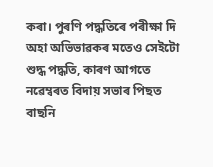কৰা। পুৰণি পদ্ধতিৰে পৰীক্ষা দি অহা অভিভাৱকৰ মতেও সেইটো শুদ্ধ পদ্ধতি, কাৰণ আগতে নৱেম্বৰত বিদায় সভাৰ পিছত বাছনি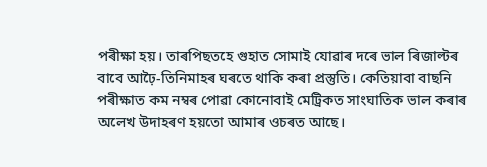পৰীক্ষা হয়। তাৰপিছতহে গুহাত সোমাই যোৱাৰ দৰে ভাল ৰিজাল্টৰ বাবে আঢ়ৈ-তিনিমাহৰ ঘৰতে থাকি কৰা প্ৰস্তুতি। কেতিয়াবা বাছনি পৰীক্ষাত কম নম্বৰ পোৱা কোনোবাই মেট্ৰিকত সাংঘাতিক ভাল কৰাৰ অলেখ উদাহৰণ হয়তো আমাৰ ওচৰত আছে।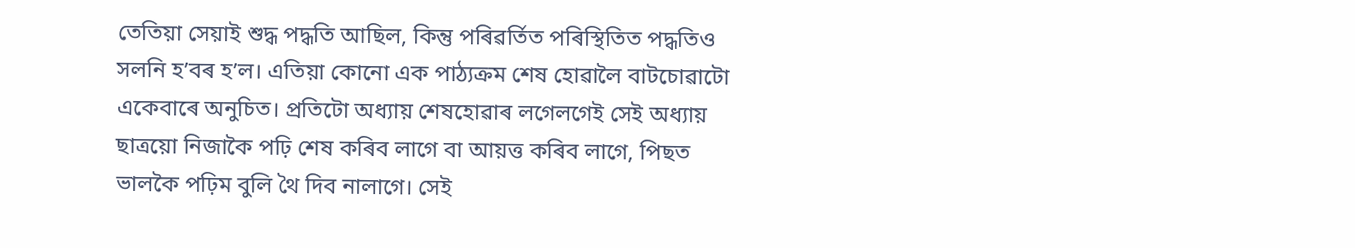তেতিয়া সেয়াই শুদ্ধ পদ্ধতি আছিল, কিন্তু পৰিৱৰ্তিত পৰিস্থিতিত পদ্ধতিও সলনি হ’বৰ হ’ল। এতিয়া কোনো এক পাঠ্যক্ৰম শেষ হোৱালৈ বাটচোৱাটো একেবাৰে অনুচিত। প্ৰতিটো অধ্যায় শেষহোৱাৰ লগেলগেই সেই অধ্যায় ছাত্ৰয়ো নিজাকৈ পঢ়ি শেষ কৰিব লাগে বা আয়ত্ত কৰিব লাগে, পিছত ভালকৈ পঢ়িম বুলি থৈ দিব নালাগে। সেই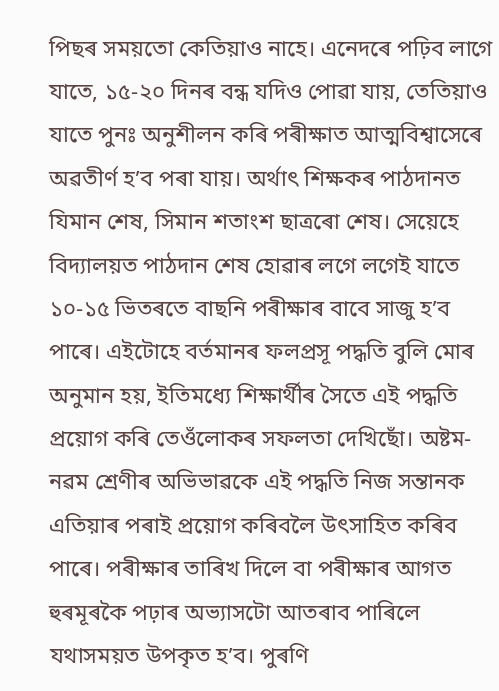পিছৰ সময়তো কেতিয়াও নাহে। এনেদৰে পঢ়িব লাগে যাতে, ১৫-২০ দিনৰ বন্ধ যদিও পোৱা যায়, তেতিয়াও যাতে পুনঃ অনুশীলন কৰি পৰীক্ষাত আত্মবিশ্বাসেৰে অৱতীৰ্ণ হ’ব পৰা যায়। অৰ্থাৎ শিক্ষকৰ পাঠদানত যিমান শেষ, সিমান শতাংশ ছাত্ৰৰো শেষ। সেয়েহে বিদ্যালয়ত পাঠদান শেষ হোৱাৰ লগে লগেই যাতে ১০-১৫ ভিতৰতে বাছনি পৰীক্ষাৰ বাবে সাজু হ’ব পাৰে। এইটোহে বৰ্তমানৰ ফলপ্ৰসূ পদ্ধতি বুলি মোৰ অনুমান হয়, ইতিমধ্যে শিক্ষাৰ্থীৰ সৈতে এই পদ্ধতি প্ৰয়োগ কৰি তেওঁলোকৰ সফলতা দেখিছোঁ। অষ্টম-নৱম শ্ৰেণীৰ অভিভাৱকে এই পদ্ধতি নিজ সন্তানক এতিয়াৰ পৰাই প্ৰয়োগ কৰিবলৈ উৎসাহিত কৰিব পাৰে। পৰীক্ষাৰ তাৰিখ দিলে বা পৰীক্ষাৰ আগত হুৰমূৰকৈ পঢ়াৰ অভ্যাসটো আতৰাব পাৰিলে যথাসময়ত উপকৃত হ’ব। পুৰণি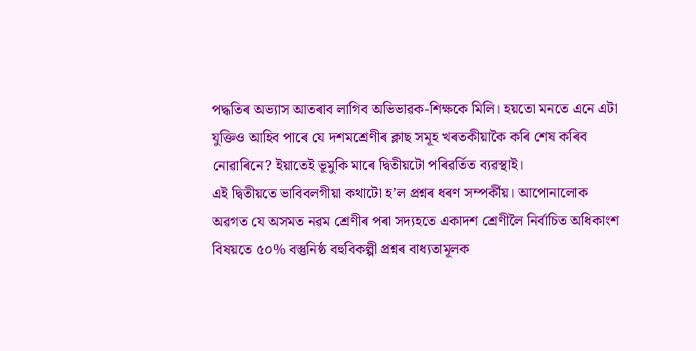পদ্ধতিৰ অভ্যাস আতৰাব লাগিব অভিভাৱক-শিক্ষকে মিলি। হয়তো মনতে এনে এটা যুক্তিও আহিব পাৰে যে দশমশ্ৰেণীৰ ক্লাছ সমূহ খৰতকীয়াকৈ কৰি শেষ কৰিব নোৱাৰিনে? ইয়াতেই ভূমুকি মাৰে দ্বিতীয়টো পৰিৱৰ্তিত ব্যৱস্থাই।
এই দ্বিতীয়তে ভাবিবলগীয়া কথাটো হ’ল প্ৰশ্নৰ ধৰণ সম্পৰ্কীয়। আপোনালোক অৱগত যে অসমত নৱম শ্ৰেণীৰ পৰা সদ্যহতে একাদশ শ্ৰেণীলৈ নিৰ্বাচিত অধিকাংশ বিষয়তে ৫০% বস্তুনিষ্ঠ বহুবিকল্পী প্ৰশ্নৰ বাধ্যতামূলক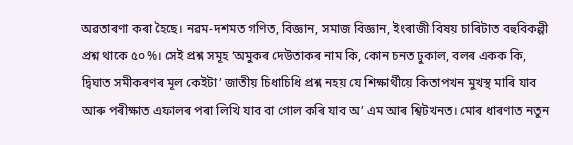অৱতাৰণা কৰা হৈছে। নৱম-দশমত গণিত, বিজ্ঞান, সমাজ বিজ্ঞান, ইংৰাজী বিষয় চাৰিটাত বহুবিকল্পী প্ৰশ্ন থাকে ৫০%। সেই প্ৰশ্ন সমূহ ‘অমুকৰ দেউতাকৰ নাম কি, কোন চনত ঢুকাল, বলৰ একক কি, দ্বিঘাত সমীকৰণৰ মূল কেইটা’ জাতীয় চিধাচিধি প্ৰশ্ন নহয় যে শিক্ষাৰ্থীয়ে কিতাপখন মুখস্থ মাৰি যাব আৰু পৰীক্ষাত এফালৰ পৰা লিখি যাব বা গোল কৰি যাব অ’ এম আৰ শ্বিটখনত। মোৰ ধাৰণাত নতুন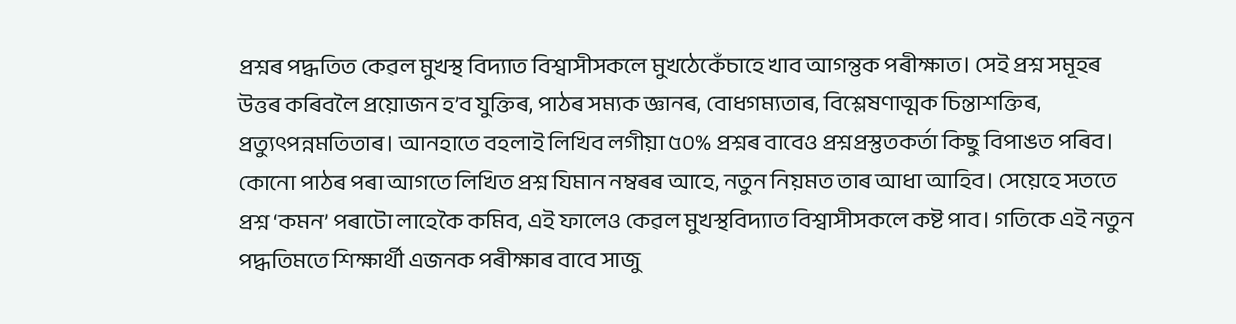প্ৰশ্নৰ পদ্ধতিত কেৱল মুখস্থ বিদ্যাত বিশ্বাসীসকলে মুখঠেকেঁচাহে খাব আগন্তুক পৰীক্ষাত। সেই প্ৰশ্ন সমূহৰ উত্তৰ কৰিবলৈ প্ৰয়োজন হ’ব যুক্তিৰ, পাঠৰ সম্যক জ্ঞানৰ, বোধগম্যতাৰ, বিশ্লেষণাত্মক চিন্তাশক্তিৰ, প্ৰত্যুৎপন্নমতিতাৰ। আনহাতে বহলাই লিখিব লগীয়া ৫০% প্ৰশ্নৰ বাবেও প্ৰশ্নপ্ৰস্তুতকৰ্তা কিছু বিপাঙত পৰিব। কোনো পাঠৰ পৰা আগতে লিখিত প্ৰশ্ন যিমান নম্বৰৰ আহে, নতুন নিয়মত তাৰ আধা আহিব। সেয়েহে সততে প্ৰশ্ন ‘কমন’ পৰাটো লাহেকৈ কমিব, এই ফালেও কেৱল মুখস্থবিদ্যাত বিশ্বাসীসকলে কষ্ট পাব। গতিকে এই নতুন পদ্ধতিমতে শিক্ষাৰ্থী এজনক পৰীক্ষাৰ বাবে সাজু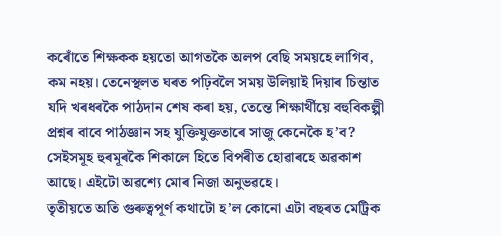কৰোঁতে শিক্ষকক হয়তো আগতকৈ অলপ বেছি সময়হে লাগিব, কম নহয়। তেনেস্থলত ঘৰত পঢ়িবলৈ সময় উলিয়াই দিয়াৰ চিন্তাত যদি খৰধৰকৈ পাঠদান শেষ কৰা হয়, তেন্তে শিক্ষাৰ্থীয়ে বহুবিকল্পী প্ৰশ্নৰ বাবে পাঠজ্ঞান সহ যুক্তিযুক্ততাৰে সাজু কেনেকৈ হ’ব? সেইসমূহ হুৰমূৰকৈ শিকালে হিতে বিপৰীত হোৱাৰহে অৱকাশ আছে। এইটো অৱশ্যে মোৰ নিজা অনুভৱহে।
তৃতীয়তে অতি গুৰুত্বপূৰ্ণ কথাটো হ’ল কোনো এটা বছৰত মেট্ৰিক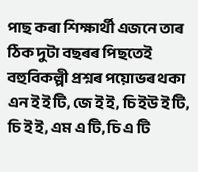পাছ কৰা শিক্ষাৰ্থী এজনে তাৰ ঠিক দুটা বছৰৰ পিছতেই বহুবিকল্পী প্ৰশ্নৰ পয়োভৰ থকা এন ই ই টি, জে ই ই, চি ইউ ই টি, চি ই ই, এম এ টি, চি এ টি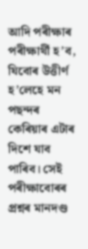আদি পৰীক্ষাৰ পৰীক্ষাৰ্থী হ’ব, যিবোৰ উত্তীৰ্ণ হ’লেহে মন পছন্দৰ কেৰিয়াৰ এটাৰ দিশে যাব পাৰিব। সেই পৰীক্ষাবোৰৰ প্ৰশ্নৰ মানদণ্ড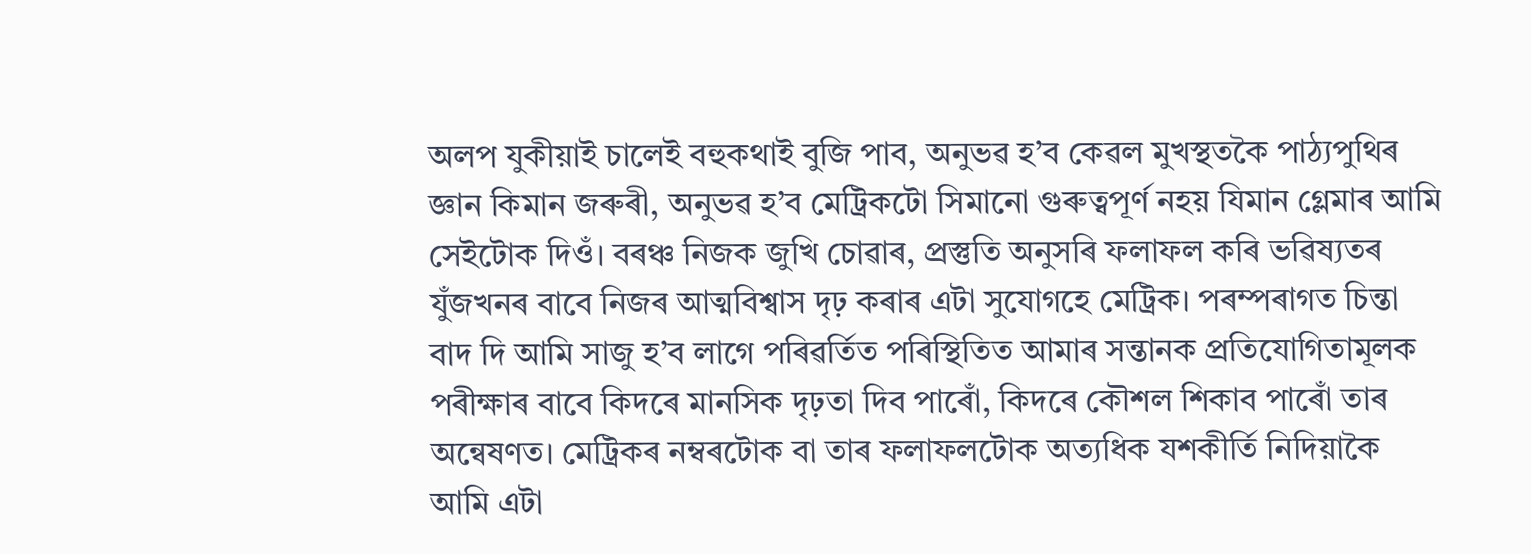অলপ যুকীয়াই চালেই বহুকথাই বুজি পাব, অনুভৱ হ’ব কেৱল মুখস্থতকৈ পাঠ্যপুথিৰ জ্ঞান কিমান জৰুৰী, অনুভৱ হ’ব মেট্ৰিকটো সিমানো গুৰুত্বপূৰ্ণ নহয় যিমান গ্লেমাৰ আমি সেইটোক দিওঁ। বৰঞ্চ নিজক জুখি চোৱাৰ, প্ৰস্তুতি অনুসৰি ফলাফল কৰি ভৱিষ্যতৰ যুঁজখনৰ বাবে নিজৰ আত্মবিশ্বাস দৃঢ় কৰাৰ এটা সুযোগহে মেট্ৰিক। পৰম্পৰাগত চিন্তা বাদ দি আমি সাজু হ’ব লাগে পৰিৱৰ্তিত পৰিস্থিতিত আমাৰ সন্তানক প্ৰতিযোগিতামূলক পৰীক্ষাৰ বাবে কিদৰে মানসিক দৃঢ়তা দিব পাৰোঁ, কিদৰে কৌশল শিকাব পাৰোঁ তাৰ অন্বেষণত। মেট্ৰিকৰ নম্বৰটোক বা তাৰ ফলাফলটোক অত্যধিক যশকীৰ্তি নিদিয়াকৈ আমি এটা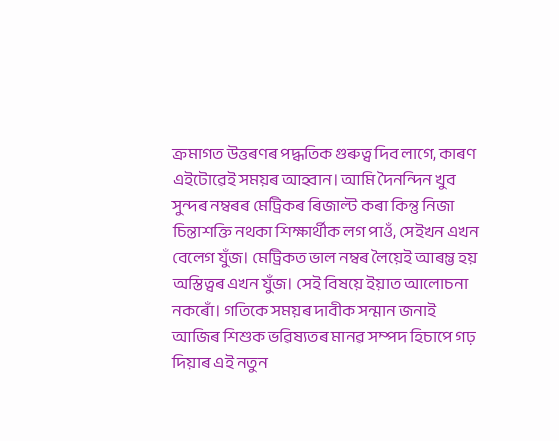ক্ৰমাগত উত্তৰণৰ পদ্ধতিক গুৰুত্ব দিব লাগে, কাৰণ এইটোৱেই সময়ৰ আহ্বান। আমি দৈনন্দিন খুব সুন্দৰ নম্বৰৰ মেট্ৰিকৰ ৰিজাল্ট কৰা কিন্তু নিজা চিন্তাশক্তি নথকা শিক্ষাৰ্থীক লগ পাওঁ, সেইখন এখন বেলেগ যুঁজ। মেট্ৰিকত ভাল নম্বৰ লৈয়েই আৰম্ভ হয় অস্তিত্বৰ এখন যুঁজ। সেই বিষয়ে ইয়াত আলোচনা নকৰোঁ। গতিকে সময়ৰ দাবীক সন্মান জনাই আজিৰ শিশুক ভৱিষ্যতৰ মানৱ সম্পদ হিচাপে গঢ় দিয়াৰ এই নতুন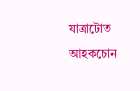যাত্ৰাটোত আহকচোন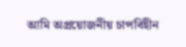আমি অপ্ৰয়োজনীয় চাপবিহীন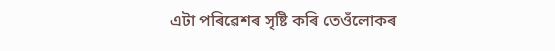এটা পৰিৱেশৰ সৃষ্টি কৰি তেওঁলোকৰ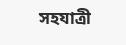সহযাত্ৰী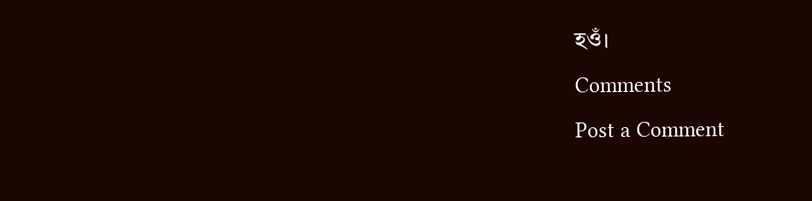হওঁ।
Comments
Post a Comment